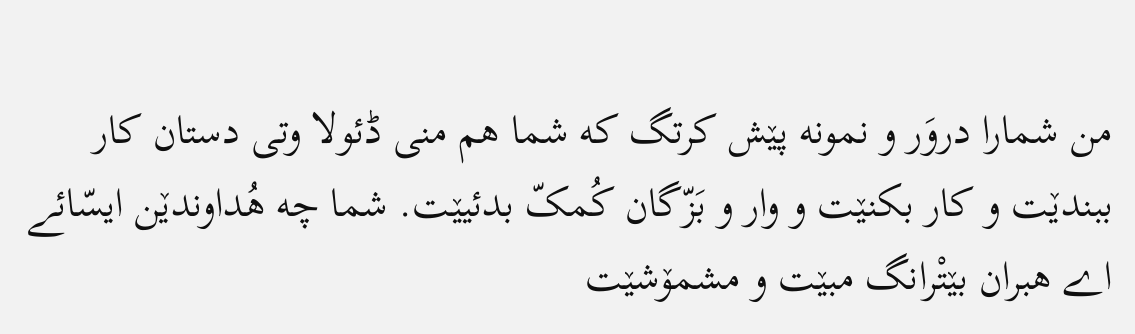من شمارا دروَر و نمونه پێش کرتگ که شما هم منی ڈئولا وتی دستان کار ببندێت و کار بکنێت و وار و بَزّگان کُمکّ بدئیێت. شما چه هُداوندێن ایسّائے اے هبران بێتْرانگ مبێت و مشمۆشێت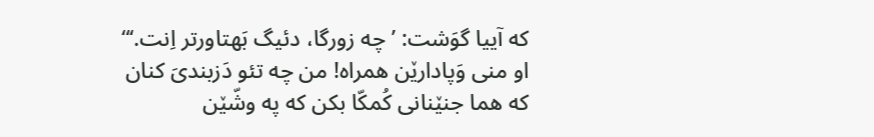که آییا گوَشت: ’چه زورگا، دئیگ بَهتاورتر اِنت.‘“
او منی وَپادارێن همراه! من چه تئو دَزبندیَ کنان که هما جنێنانی کُمکّا بکن که په وشّێن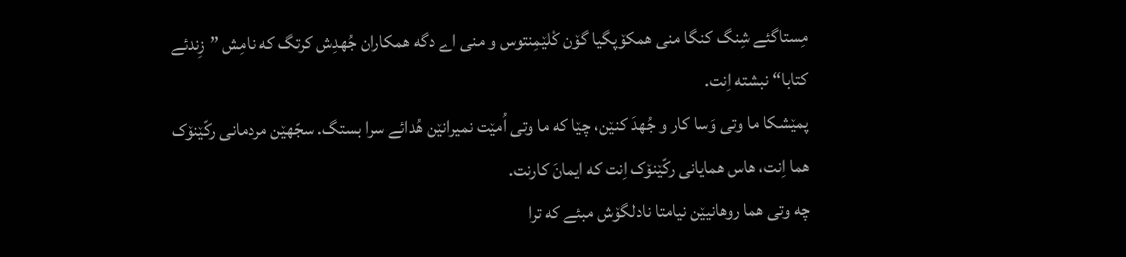مِستاگئے شِنگ کنگا منی همکۆپگیا گۆن کْلێمِنتوس و منی اے دگه همکاران جُهدِش کرتگ که نامِش ”زِندئے کتابا“ نبشته اِنت.
پمێشکا ما وتی وَسا کار و جُهدَ کنێن، چێا که ما وتی اُمێت نمیرانێن هُدائے سرا بستگ. سجّهێن مردمانی رکّێنۆک هما اِنت، هاس همایانی رکّێنۆک اِنت که ایمانَ کارنت.
چه وتی هما روهانیێن نیامتا نادلگۆش مبئے که ترا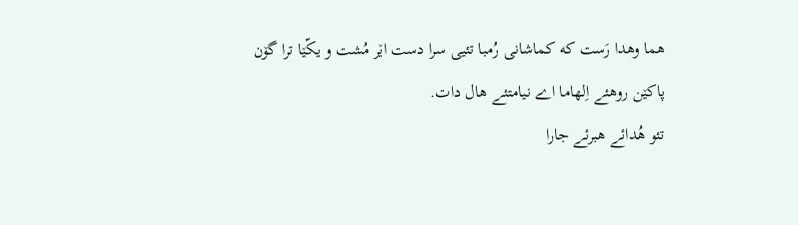هما وهدا رَست که کماشانی رُمبا تئیی سرا دست اێر مُشت و یکّێا ترا گۆن پاکێن روهئے اِلهاما اے نیامتئے هال دات.
تئو هُدائے هبرئے جارا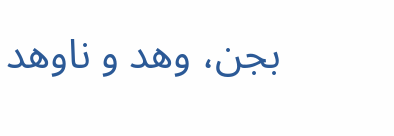بجن، وهد و ناوهد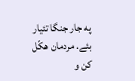په جار جنگا تئیار بئے. مردمان هکّل کن و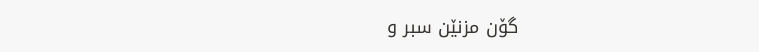گۆن مزنێن سبر و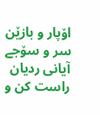اۆپار و بازێن سر و سۆجے آیانی ردیان راست کن و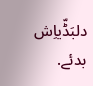دلبَڈّیاِش بدئے.